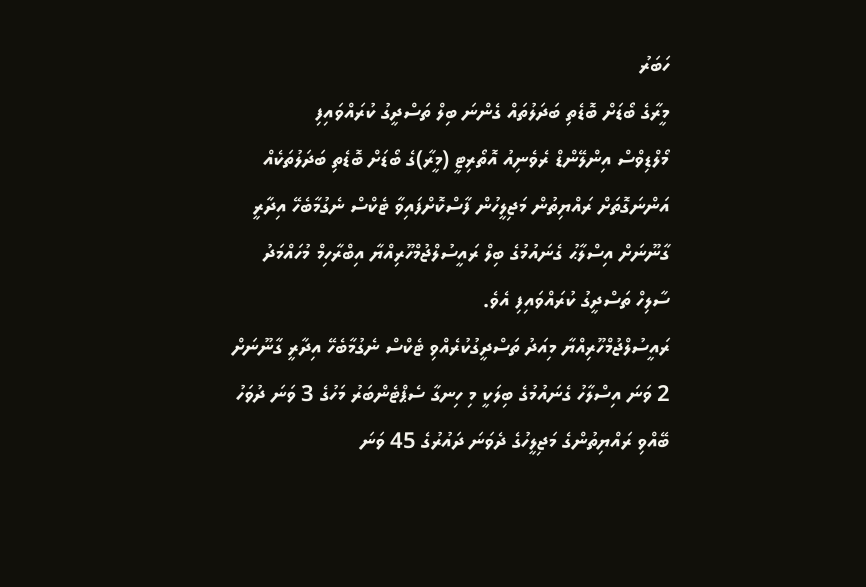ހަބަރު
މީރާގެ ބޯޑަށް ބޮޑެތި ބަދަލުތައް ގެންނަ ބިލް ތަސްދީގު ކުރައްވައިފި
މޯލްޑިވްސް އިންލޭންޑް ރެވެނިއު އޮތޯރިޓީ (މީރާ)ގެ ބޯޑަށް ބޮޑެތި ބަދަލުތަކެއް އަންނަގޮތަށް ރައްޔިތުން މަޖިލީހުން ފާސްކޮށްފައިވާ ޓެކްސް ނެގުމާބެހޭ އިދާރީ ގާނޫނަށް އިސްލާޙު ގެނައުމުގެ ބިލް ރައީސުލްޖުމްހޫރިއްޔާ އިބްރާހިމް މުހައްމަދު ސާލިހް ތަސްދީގު ކުރައްވައިފި އެވެ.
ރައީސުލްޖުމްހޫރިއްޔާ މިއަދު ތަސްދީގުކުރެއްވި ޓެކްސް ނެގުމާބެހޭ އިދާރީ ގާނޫނަށް 2 ވަނަ އިސްލާހު ގެނައުމުގެ ބިލަކީ މި ހިނގާ ސެޕްޓެންބަރު މަހުގެ 3 ވަނަ ދުވަހު ބޭއްވި ރައްޔިތުންގެ މަޖިލީހުގެ ދެވަނަ ދައުރުގެ 45 ވަނަ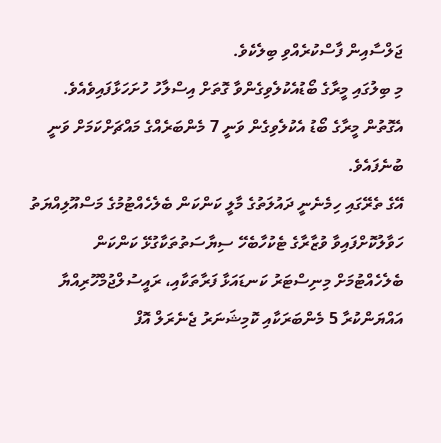ޖަލްސާއިން ފާސްކުރެއްވި ބިލެކެވެ.
މި ބިލުގައި މީރާގެ ބޯޑުއެކުލެވިގެންވާ ގޮތަށް އިސްލާހު ހުށަހަޅާފައިވެއެވެ. އެގޮތުން މީރާގެ ބޯޑު އެކުލެވިގެން ވަނީ 7 މެންބަރެއްގެ މައްޗަށްކަމަށް ވަނީ ބުނެފައެވެ.
އޭގެ ތެރޭގައި ހިމެނެނީ ދައުލަތުގެ މާލީ ކަންކަން ބެލެހެއްޓުމުގެ މަސްއޫލިއްޔަތު ހަވާލުކޮށްފައިވާ ވުޒާރާގެ ޓެކުހާބެހޭ ސިޔާސަތުތަކާގުޅޭ ކަންކަން ބެލެހެއްޓުމަށް މިނިސްޓަރު ކަނޑައަޅާ ފަރާތަކާއި، ރައީސުލްޖުމްހޫރިއްޔާ އައްޔަންކުރާ 5 މެންބަރަކާއި ކޮމިޝަނަރު ޖެނެރަލް އޮފް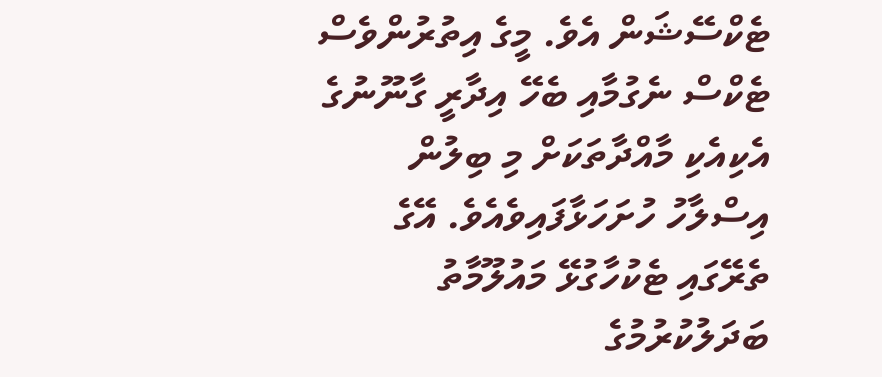ޓެކްސޭޝަން އެވެ. މީގެ އިތުރުންވެސް ޓެކްސް ނެގުމާއި ބެހޭ އިދާރީ ގާނޫނުގެ އެކިއެކި މާއްދާތަކަށް މި ބިލުން އިސްލާހު ހުށަހަޅާފައިވެއެވެ. އޭގެ ތެރޭގައި ޓެކުހާގުޅޭ މައުލޫމާތު ބަދަލުކުރުމުގެ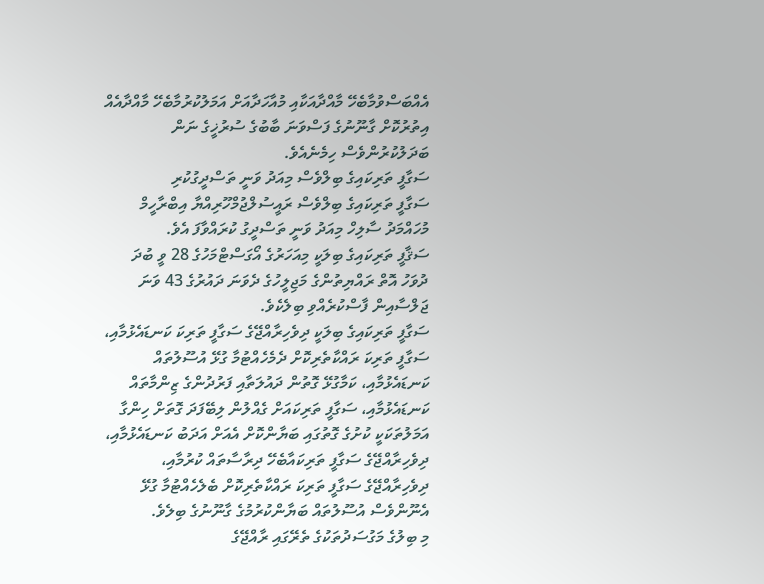އެއްބަސްވުމާބެހޭ މާއްދާއަކާއި މުއާހަދާއަށް އަމަލުކުރުމާބެހޭ މާއްދާއެއް އިތުރުކޮށް ގާނޫނުގެ ފަސްވަނަ ބާބުގެ ސުރުޚީގެ ނަން ބަދަލުކުރުންވެސް ހިމެނެއެވެ.
ސަގާފީ ތަރިކައިގެ ބިލްވެސް މިއަދު ވަނީ ތަސްދީގުކުރި
ސަގާފީ ތަރިކައިގެ ބިލްވެސް ރައީސުލްޖުމްހޫރިއްޔާ އިބްރާހީމް މުހައްމަދު ސާލިހް މިއަދު ވަނީ ތަސްދީގު ކުރައްވާފަ އެވެ.
ސަޤާފީ ތަރިކައިގެ ބިލަކީ މިއަހަރުގެ އޯގަސްޓްމަހުގެ 28 ވީ ބުދަ ދުވަހު އޮތް ރައްޔިތުންގެ މަޖިލީހުގެ ދެވަނަ ދައުރުގެ 43 ވަނަ ޖަލްސާއިން ފާސްކުރެއްވި ބިލެކެވެ.
ސަގާފީ ތަރިކައިގެ ބިލަކީ ދިވެހިރާއްޖޭގެ ސަގާފީ ތަރިކަ ކަނޑައެޅުމާއި، ސަގާފީ ތަރިކަ ރައްކާތެރިކޮށް ދެމެހެއްޓުމާ ގުޅޭ އުސޫލުތައް ކަނޑައެޅުމާއި، ކަމާގުޅޭ ގޮތުން ދައުލަތާއި ފަރުދުންގެ ޒިންމާތައް ކަނޑައެޅުމާއި، ސަގާފީ ތަރިކައަށް ގެއްލުން ލިބޭފަދަ ގޮތަށް ހިންގާ އަމަލުތަކަކީ ކުށުގެ ގޮތުގައި ބަޔާންކޮށް އެއަށް އަދަބު ކަނޑައެޅުމާއި، ދިވެހިރާއްޖޭގެ ސަގާފީ ތަރިކައާބެހޭ ދިރާސާތައް ކުރުމާއި، ދިވެހިރާއްޖޭގެ ސަގާފީ ތަރިކަ ރައްކާތެރިކޮށް ބެލެހެއްޓުމާ ގުޅޭ އެނޫންވެސް އުސޫލުތައް ބަޔާންކުރުމުގެ ގާނޫނުގެ ބިލެވެ.
މި ބިލުގެ މަގުސަދުތަކުގެ ތެރޭގައި ރާއްޖޭގެ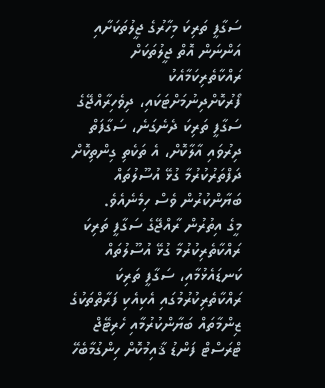ސަގާފީ ތަރިކަ މިހާރުގެ ޖީލުތަކަށާއި އަންނަން އޮތް ޖީލުތަކަށް ރައްކާތެރިކަމާއެކު ފޯރުކޮށްދިނުމަށްޓަކައި، ދިވެހިރާއްޖޭގެ ސަގާފީ ތަރިކަ ދެނެގަނެ، ސަގާފަތް ދިރުވައި އާލާކޮށް، އެ ތަކެތި ގިންތިކޮށް ދަފްތަރުކުރުމާ ގުޅޭ އުސޫލުތައް ބަޔާންކުރުން ވެސް ހިމެނެއެވެ.
މީގެ އިތުރުން ރާއްޖޭގެ ސަގާފީ ތަރިކަ ރައްކާތެރިކުރުމާ ގުޅޭ އުސޫލުތައް ކަނޑައެޅުމާއި، ސަގާފީ ތަރިކަ ރައްކާތެރިކުރުމުގައި އެކިއެކި ފަރާތްތަކުގެ ޒިންމާތައް ބަޔާންކުރުމާއި ހެރިޓޭޖް ޓްރަސްޓް ފަންޑު ޤާއިމުކޮށް ހިންގުމާބެހޭ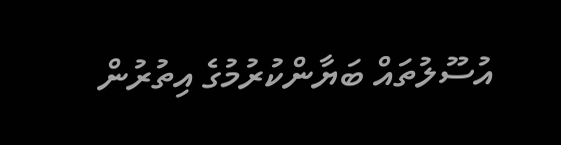އުސޫލުތައް ބަޔާންކުރުމުގެ އިތުރުން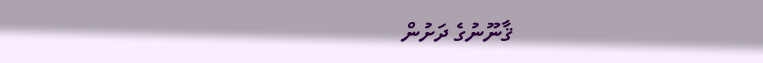ޤާނޫނުގެ ދަށުން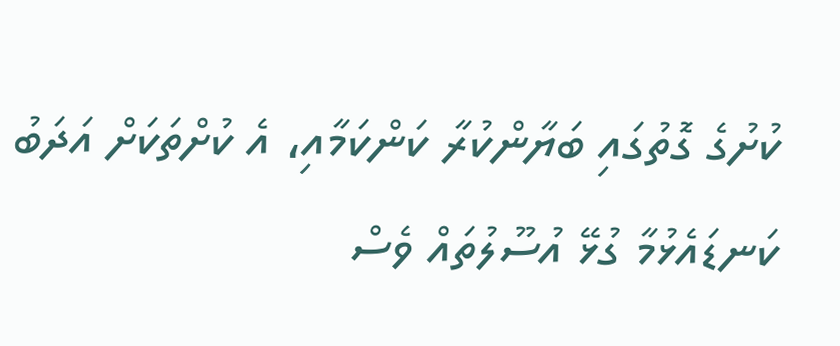ކުށުގެ ގޮތުގައި ބަޔާންކުރާ ކަންކަމާއި، އެ ކުށްތަކަށް އަދަބު ކަނޑައެޅުމާ ގުޅޭ އުސޫލުތައް ވެސް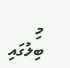މި ބިލުގައި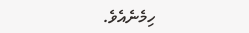ހިމެނެއެވެ.